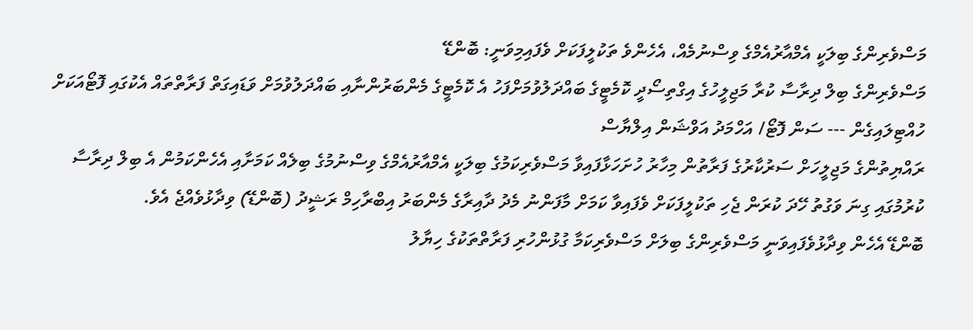މަސްވެރިންގެ ބިލަކީ އެމްއާރުއެމްގެ ވިސްނުމެއް، އެހެންވެ ތަކުލީފަކަށް ވެފައިމިވަނީ: ބޮންޑޭ
މަސްވެރިންގެ ބިލް ދިރާސާ ކުރާ މަޖިލީހުގެ އިގްތިސޯދީ ކޮމެޓީގެ ބައްދަލުވުމަށްފަހު އެ ކޮމެޓީގެ މެންބަރުންނާއި ބައްދަލުވުމަށް ވަޑައިގަތް ފަރާތްތައް އެކުގައި ފޮޓޯއަކަށް ހުއްޓިލައިގެން --- ސަން ފޮޓޯ/ އަހްމަދު އަވްޝަން އިލްޔާސް
ރައްޔިތުންގެ މަޖިލީހަށް ސަރުކާރުގެ ފަރާތުން މިހާރު ހުށަހަޅާފައިވާ މަސްވެރިކަމުގެ ބިލަކީ އެމްއާރުއެމްގެ ވިސްނުމުގެ ބިލެއް ކަމަށާއި އެހެންކަމުން އެ ބިލް ދިރާސާ ކުރުމުގައި ގިނަ ވަގުތު ހޭދަ ކުރަން ޖެހި ތަކުލީފަކަށް ވެފައިވާ ކަމަށް މާފަންނު މެދު ދާއިރާގެ މެންބަރު އިބްރާހިމް ރަޝީދު (ބޮންޑޭ) ވިދާޅުވެއްޖެ އެވެ.
ބޮންޑޭ އެހެން ވިދާޅުވެފައިވަނީ މަސްވެރިންގެ ބިލަށް މަސްވެރިކަމާ ގުޅުންހުރި ފަރާތްތަކުގެ ހިޔާލު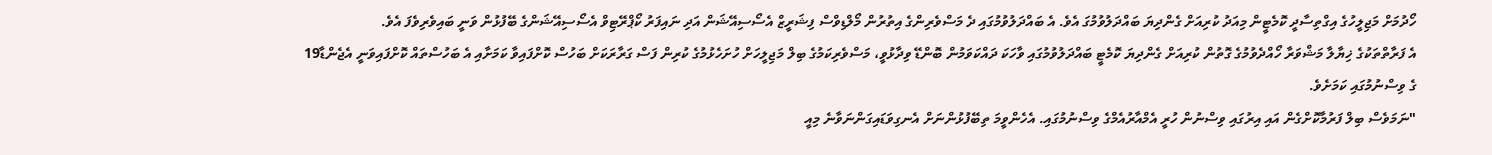ހޯދުމަށް މަޖިލީހުގެ އިގްތިސާދީ ކޮމެޓީން މިއަދު ކުރިއަށް ގެންދިޔަ ބައްދަލުވުމުގަ އެވެ. އެ ބައްދަލުވުމުގައި ދެ މަސްވެރިންގެ އިތުރުން މޯލްޑިވްސް ފިޝަރީޒް އެސޯސިއޭޝަން އަދި ނައިފަރު ކޯޕްރޭޓިވް އެސޯސިއޭޝަންގެ ބޭފުޅުން ވަނީ ބައިވެރިވެފަ އެވެ.
އެ ފަރާތްތަކުގެ ޚިޔާލާ މަޝްވަރާ ހޯއްދެވުމުގެ ގޮތުން ކުރިއަށް ގެންދިޔަ ކޮމެޓީ ބައްދަލުވުމުގައި ވާހަކަ ދައްކަވަމުން ބޮންޑޭ ވިދާޅުވީ، މަސްވެރިކަމުގެ ބިލް މަޖިލީހަށް ހުށަހެޅުމުގެ ކުރިން ފަސް ގަރާރަކަށް ބަހުސް ކޮށްފައިވާ ކަމަށާއި އެ ބަހުސްތައް ކޮށްފައިވަނީ އެޖެންޑާ19 ގެ ވިސްނުމުގައި ކަމަށެވެ.
"ނަމަވެސް ބިލް ފަރުމާކޮށްގެން އައި އިރުގައި ވިސްނުން ހުރީ އެމްއާރުއެމްގެ ވިސްނުމުގައި. އެހެންވީމަ ތިބޭފުޅުންނަށް އެނގިވަޑައިގަންނަވާނެ މިއީ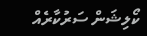ކޯލިޝަން ސަރުކާރެއް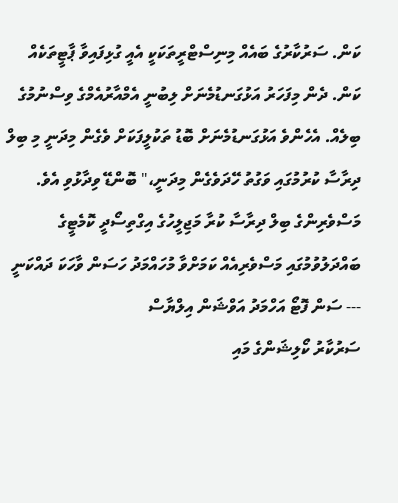ކަން. ސަރުކާރުގެ ބައެއް މިނިސްޓްރީތަކަކީ އެއީ ގުޅިފައިވާ ޕާޓީތަކެއް ކަން. ދެން މިފަހަރު އަޅުގަނޑުމެނަށް ލިބުނީ އެމްއާރުއެމްގެ ވިސްނުމުގެ ބިލެއް. އެހެންވެ އަޅުގަނޑުމެނަށް ބޮޑު ތަކުލީފަކަށް ވެގެން މިދަނީ މި ބިލް ދިރާސާ ކުރުމުގައި ވަގުތު ހޭދަވެގެން މިދަނީ،" ބޮންޑޭ ވިދާޅުވި އެވެ.
މަސްވެރިންގެ ބިލް ދިރާސާ ކުރާ މަޖިލީހުގެ އިގްތިސޯދީ ކޮމެޓީގެ ބައްދަލުވުމުގައި މަސްވެރިއެއް ކަމަށްވާ މުހައްމަދު ހަސަން ވާހަކަ ދައްކަނީ --- ސަން ފޮޓޯ އަހްމަދު އަވްޝަން އިލްޔާސް
ސަރުކާރު ކޯލިޝަންގެ މައި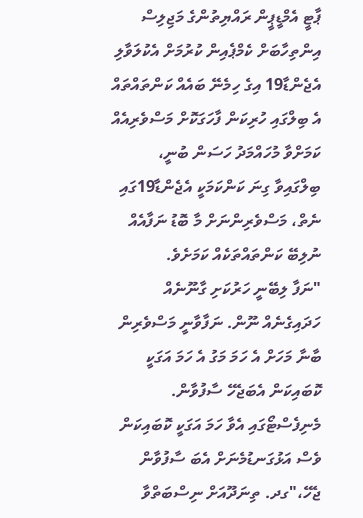ޕާޓީ އެމްޑީޕީން ރައްޔިތުންގެ މަޖިލިސް އިންތިހާބަށް ކެމްޕެއިން ކުރުމަށް އެކުލަވާލި އެޖެންޑާ19 އިގެ ހިމެނޭ ބައެއް ކަންތައްތައް އެ ބިލްގައި ހުރިކަން ފާހަގަކޮށް މަސްވެރިއެއް ކަމަށްވާ މުހައްމަދު ހަސަން ބުނީ، ބިލްގައިވާ ގިނަ ކަންކަމަކީ އެޖެންޑާ19ގައި ނެތް، މަސްވެރިންނަށް މާ ބޮޑު ނަފާއެއް ނުލިބޭ ކަންތައްތަކެއް ކަމަށެވެ.
"ނަފާ ލިބޭނީ ހަރުކަށި ގާނޫނެއް ހަދައިގެނެއް ނޫން. ނަފާވާނީ މަސްވެރިން ބާނާ މަހަށް އެ ހަމަ މަގު އެ ހަމަ އަގަކީ ކޮބައިކަން އެބަޖެހޭ ސާފުވާން. މެނިފެސްޓޯގައި އެވާ ހަމަ އަގަކީ ކޮބައިކަން ވެސް އަޅުގަނޑުމެނަށް އެބަ ސާފުވާން ޖެހޭ،"ގދ. ތިނަދޫއަށް ނިސްބަތްވާ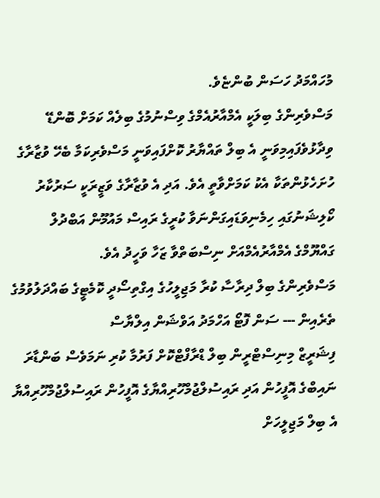މުހައްމަދު ހަސަން ބުންޏެވެ.
މަސްވެރިންގެ ބިލަކީ އެމްއާރުއެމްގެ ވިސްނުމުގެ ބިލެއް ކަމަށް ބޮންޑޭ ވިދާޅުވެފައިމިވަނީ އެ ބިލް ތައްޔާރު ކޮށްފައިވަނީ މަސްވެރިކަމާ ބެހޭ ވުޒާރާގެ ހުށަހެޅުންތަކާ އެކު ކަމަށްވާތީ އެވެ. އަދި އެ ވުޒާރާގެ ވަޒީރަކީ ސަރުކާރު ކޯލިޝަނުގައި ހިމެނިވަޑައިގަންނަވާ ކުރީގެ ރައިސް މައުމޫން އަބްދުލް ގައްޔޫމްގެ އެމްއާރުއެމްއަށް ނިސްބަތްވާ ޒަހާ ވަހީދު އެވެ.
މަސްވެރިންގެ ބިލް ދިރާސާ ކުރާ މަޖިލީހުގެ އިގްތިސޯދީ ކޮމެޓީގެ ބައްދަލުވުމުގެ ތެރެއިން --- ސަން ފޮޓޯ އަހްމަދު އަވްޝަން އިލްޔާސް
ފިޝަރީޒް މިނިސްޓްރީން ބިލް ޑްރާފްޓްކޮށް ފަރުމާ ކުރި ނަމަވެސް ބަންޑާރަ ނައިބްގެ އޮފީހުން އަދި ރައިސުލްޖުމްހޫރިއްޔާގެ އޮފީހުން ރައިސުލްޖުމްހޫރިއްޔާ އެ ބިލް މަޖިލީހަށް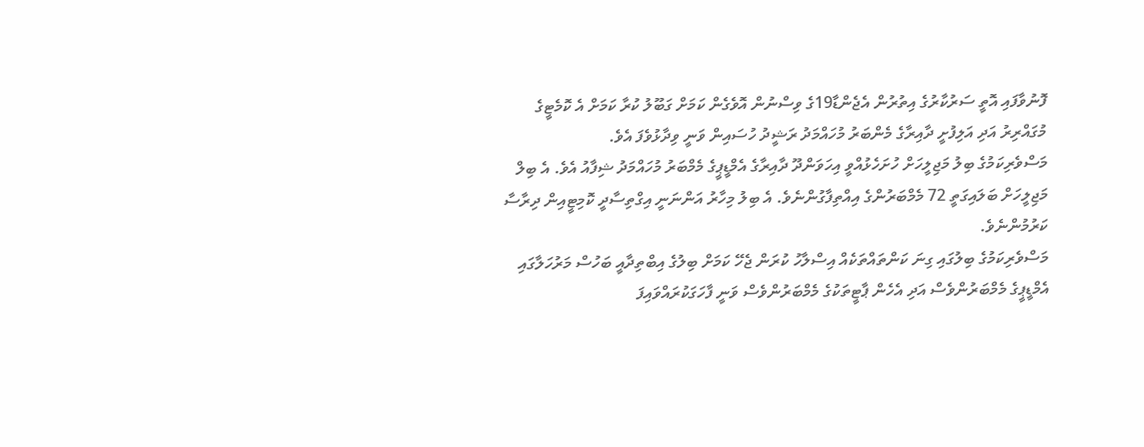ފޮނުވާފައި އޮތީ ސަރުކާރުގެ އިތުރުން އެޖެންޑާ19ގެ ވިސްނުން އޮވެގެން ކަމަށް ގަބޫލު ކުރާ ކަމަށް އެ ކޮމެޓީގެ މުގައްރިރު އަދި އަލިފުށީ ދާއިރާގެ މެންބަރު މުހައްމަދު ރަޝީދު ހުސައިން ވަނީ ވިދާޅުވެފަ އެވެ.
މަސްވެރިކަމުގެ ބިލު މަޖިލީހަށް ހުށަހެޅުއްވީ އިހަވަންދޫ ދާއިރާގެ އެމްޑީޕީގެ މެމްބަރު މުހައްމަދު ޝިފާއު އެވެ. އެ ބިލް މަޖިލީހަށް ބަލައިގަތީ 72 މެމްބަރުންގެ އިއްތިފާގުންނެވެ. އެ ބިލު މިހާރު އަންނަނީ އިގްތިސާދީ ކޮމިޓީއިން ދިރާސާ ކަރުމުންނެވެ.
މަސްވެރިކަމުގެ ބިލުގައި ގިނަ ކަންތައްތަކެއް އިސްލާހު ކުރަން ޖެހޭ ކަމަށް ބިލުގެ އިބްތިދާއީ ބަހުސް މަރުހަލާގައި އެމްޑީޕީގެ މެމްބަރުންވެސް އަދި އެހެން ޕާޓީތަކުގެ މެމްބަރުންވެސް ވަނީ ފާހަގަކުރައްވައިފަ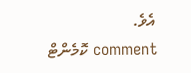އެވެ.
comment ކޮމެންޓް